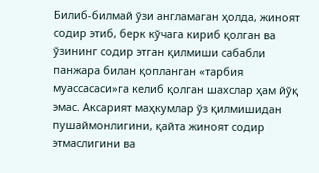Билиб-билмай ўзи англамаган ҳолда, жиноят содир этиб, берк кўчага кириб қолган ва ўзининг содир этган қилмиши сабабли панжара билан қопланган «тарбия муассасаси»га келиб қолган шахслар ҳам йўқ эмас. Аксарият маҳкумлар ўз қилмишидан пушаймонлигини, қайта жиноят содир этмаслигини ва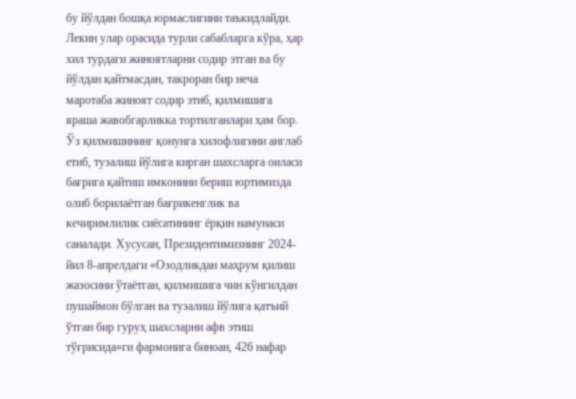бу йўлдан бошқа юрмаслигини таъкидлайди. Лекин улар орасида турли сабабларга кўра, ҳар хил турдаги жиноятларни содир этган ва бу йўлдан қайтмасдан, такроран бир неча маротаба жиноят содир этиб, қилмишига яраша жавобгарликка тортилганлари ҳам бор.
Ўз қилмишининг қонунга хилофлигини англаб етиб, тузалиш йўлига кирган шахсларга оиласи бағрига қайтиш имконини бериш юртимизда олиб борилаётган бағрикенглик ва кечиримлилик сиёсатининг ёрқин намунаси саналади. Хусусан, Президентимизнинг 2024-йил 8-апрелдаги «Озодликдан маҳрум қилиш жазосини ўтаётган, қилмишига чин кўнгилдан пушаймон бўлган ва тузалиш йўлига қатъий ўтган бир гуруҳ шахсларни афв этиш тўғрисида»ги фармонига биноан, 426 нафар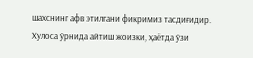шахснинг афв этилгани фикримиз тасдиғидир.
Хулоса ўрнида айтиш жоизки, ҳаётда ўзи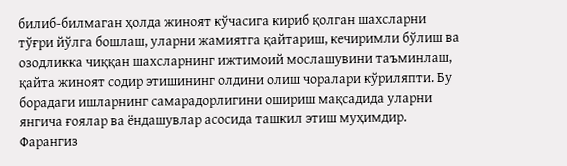билиб-билмаган ҳолда жиноят кўчасига кириб қолган шахсларни тўғри йўлга бошлаш, уларни жамиятга қайтариш, кечиримли бўлиш ва озодликка чиққан шахсларнинг ижтимоий мослашувини таъминлаш, қайта жиноят содир этишининг олдини олиш чоралари кўриляпти. Бу борадаги ишларнинг самарадорлигини ошириш мақсадида уларни янгича ғоялар ва ёндашувлар асосида ташкил этиш муҳимдир.
Фарангиз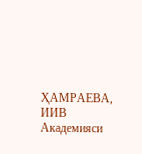ҲАМРАЕВА,
ИИВ Академияси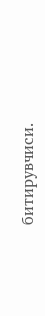битирувчиси.